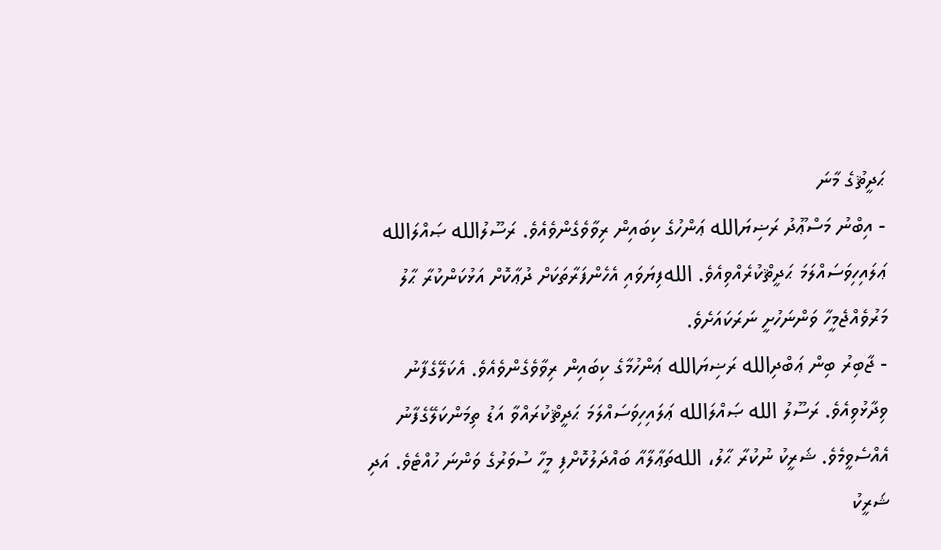ޙަދީޘުގެ މާނަ
- އިބްނު މަސްޢޫދު ރަޟިޔަالله ޢަންހުގެ ކިބައިން ރިވާވެގެންވެއެވެ. ރަސޫލުالله ޞައްލަالله ޢަލައިހިވަސައްލަމަ ޙަދީޘްކުރެއްވިއެވެ. اللهފިޔަވައި އެހެންފަރާތަކަށް ދުޢާކޮށް އަޅުކަންކުރާ ޙާލު މަރުވެއްޖެމީހާ ވަންނަހުށީ ނަރަކައަށެވެ.
- ޖާބިރު ބިން ޢަބްދިالله ރަޟިޔަالله ޢަންހުމާގެ ކިބައިން ރިވާވެގެންވެއެވެ. އެކަލޭގެފާނު ވިދާޅުވިއެވެ. ރަސޫލު الله ޞައްލަالله ޢަލައިހިވަސައްލަމަ ޙަދީޘްކުރައްވާ އަޑު ތިމަންކަލޭގެފާނު އެއްސެވީމެވެ. ޝަރީކު ނުކުރާ ޙާލު، اللهތަޢާލާއާ ބައްދަލުކޮށްފި މީހާ ސުވަރުގެ ވަންނަ ހުއްޓެވެ. އަދި ޝަރީކު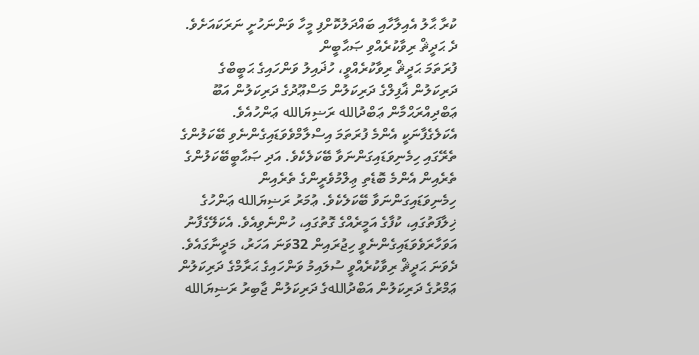ކުރާ ޙާލު އެއިލާހާއި ބައްދަލުކޮށްފި މީހާ ވަންނަހުށީ ނަރަކައަށެވެ.
ދެ ޙަދީޘް ރިވާކުރެއްވި ޞަޙާބީން
ފުރަތަމަ ޙަދީޘް ރިވާކުރެއްވީ، ހުޛައިލު ވަންހައިގެ ޙަބީބްގެ ދަރިކަލުން ޣާފިލްގެ ދަރިކަލުން މަސްޢޫދުގެ ދަރިކަލުން އަބޫ ޢަބްދިއްރަޙްމާން ޢަބްދުالله ރަޟިޔަالله ޢަންހުއެވެ. އެކަލެގެފާނަކީ އެންމެ ފުރަތަމަ އިސްލާމްވެވަޑައިގެންނެވި ބޭކަލުންގެ ތެރޭގައި ހިމެނިވަޑައިގަންނަވާ ބޭކަލެކެވެ. އަދި ޞަޙާބީބޭކަލުންގެ ތެރެއިން އެންމެ ބޮޑެތި ޢިލްމުވެރީންގެ ތެރެއިން ހިމެނިވަޑައިގަންނަވާ ބޭކަލެކެވެ. ޢުމަރު ރަޟިޔަالله ޢަންހުގެ ޚިލާފަތުގައި، ކުފާގެ އަމީރެއްގެ ގޮތުގައި، ހުންނެވިއެވެ. އެކަލޭގެފާނު އަވަހާރަވެވަޑައިގެންނެވީ ހިޖުރައިން 32ވަނަ އަހަރު، މަދީނާގައެވެ.
ދެވަނަ ޙަދީޘް ރިވާކުރެއްވީ ސުލައިމު ވަންހައިގެ ޙަރާމްގެ ދަރިކަލުން ޢަމްރުގެ ދަރިކަލުން އަބްދުاللهގެ ދަރިކަލުން ޖާބިރު ރަޟިޔަالله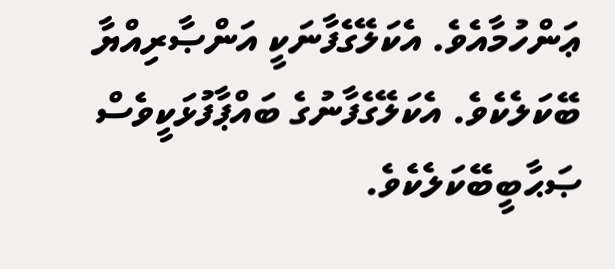ޢަންހުމާއެވެ. އެކަލޭގެފާނަކީ އަންޞާރިއްޔާ ބޭކަލެކެވެ. އެކަލޭގެފާނުގެ ބައްޕާފުޅަކީވެސް ޞަޙާބީބޭކަލެކެވެ.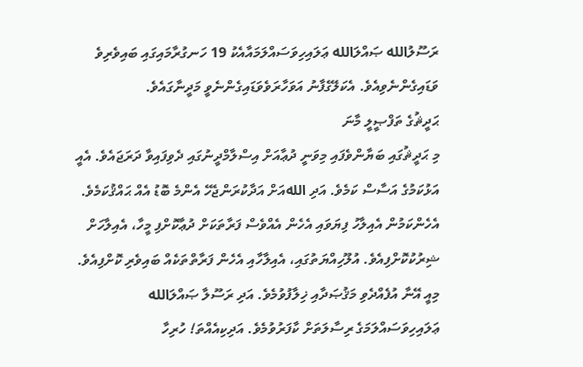ރަސޫލުالله ޞައްލަالله ޢަލައިހިވަސައްލަމައާއެކު 19 ހަނގުރާމައިގައި ބައިވެރިވެ ވަޑައިގެންނެވިއެވެ. އެކަލޭގެފާނު އަވަހާރަވެވަޑައިގެންނެވީ މަދީނާގައެވެ.
ޙަދީޘުގެ ތަފްޞީލީ މާނަ
މި ޙަދީޘުގައި ބަޔާންވެފައި މިވަނީ ދުޢާއަށް އިސްލާމްދީނުގައި ދެވިފައިވާ ދަރަޖައެވެ. އެއީ އަޅުކަމުގެ އަސާސް ކަމެވެ. އަދި اللهއަށް އަދާކުރަންޖެހޭ އެންމެ ބޮޑު އެއް ޙައްޤުކަމެވެ. އެހެންކަމުން އެއިލާހު ފިޔަވައި އެހެން އެއްވެސް ފަރާތަކަށް ދުޢާކޮށްފި މީހާ، އެއިލާހަށް ޝިރުކުކޮށްފިއެވެ. އުލޫހިއްޔަތުގައި، އެއިލާހާއި އެހެން ފަރާތްތަކެއް ބައިވެރި ކޮށްފިއެވެ. މިއީ އޭނާ އުފެއްދެވި މަޤުޞަދާއި ޚިލާފުވުމެވެ. އަދި ރަސޫލާ ޞައްލަالله ޢަލައިހިވަސައްލަމަގެ ރިސާލަތަށް ކާފަރުވުމެވެ. އަދިކިއެއްތަ! ހުރިހާ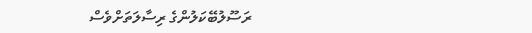ރަސޫލުބޭކަލުންގެ ރިސާލަތަށްވެސް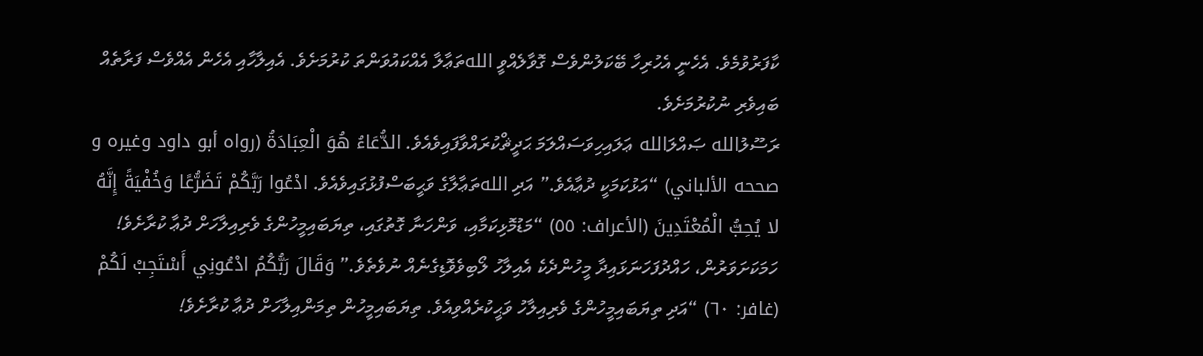ކާފަރުވުމެވެ. އެހެނީ އެހުރިހާ ބޭކަލުންވެސް ގޮވާލެއްވީ اللهތަޢާލާ އެއްކައުވަންތަ ކުރުމަށެވެ. އެއިލާހާއި އެހެން އެއްވެސް ފަރާތެއް ބައިވެރި ނުކުރުމަށެވެ.
ރަސޫލުالله ޞައްލަالله ޢަލައިހިވަސައްލަމަ ޙަދީޘްކުރައްވާފައިވެއެވެ. الدُّعَاءُ هُوَ الْعِبَادَةُ (رواه أبو داود وغيره و صححه الألباني) “އަޅުކަމަކީ ދުޢާއެވެ.” އަދި اللهތަޢާލާގެ ވަޙީބަސްފުޅުގައިވެއެވެ. ادْعُوا رَبَّكُمْ تَضَرُّعًا وَخُفْيَةً إِنَّهُ لا يُحِبُّ الْمُعْتَدِينَ (الأعراف: ٥٥) “މަޑުމޮޅިކަމާއި، ވަންހަނާ ގޮތުގައި، ތިޔަބައިމީހުންގެ ވެރިއިލާހަށް ދުޢާ ކުރާށެވެ! ހަމަކަށަވަރުން، ހައްދުފަހަނަޅައިދާ މީހުންދެކެ އެއިލާހު ލޯބިވެވޮޑިގެނެއް ނުވެތެވެ.” وَقَالَ رَبُّكُمُ ادْعُونِي أَسْتَجِبْ لَكُمْ (غافر: ٦٠) “އަދި ތިޔަބައިމީހުންގެ ވެރިއިލާހު ވަޙީކުރެއްވިއެވެ. ތިޔަބައިމީހުން ތިމަންއިލާހަށް ދުޢާ ކުރާށެވެ!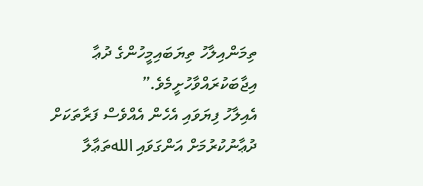ތިމަންއިލާހު ތިޔަބައިމީހުންގެ ދުޢާ އިޖާބަކުރައްވާހުށީމެވެ.”
އެއިލާހު ފިޔަވައި އެހެން އެއްވެސް ފަރާތަކަށް ދުޢާނުކުރުމަށް އަންގަވައި اللهތަޢާލާ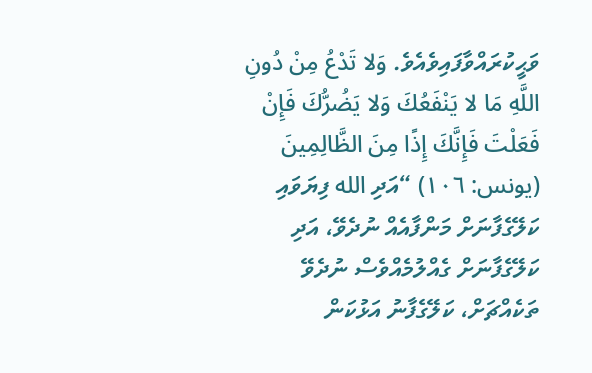ވަޙީކުރައްވާފައިވެއެވެ. وَلا تَدْعُ مِنْ دُونِ اللَّهِ مَا لا يَنْفَعُكَ وَلا يَضُرُّكَ فَإِنْ فَعَلْتَ فَإِنَّكَ إِذًا مِنَ الظَّالِمِينَ (يونس: ١٠٦) “އަދި الله ފިޔަވައި ކަލޭގެފާނަށް މަންފާއެއް ނުދެވޭ، އަދި ކަލޭގެފާނަށް ގެއްލުމެއްވެސް ނުދެވޭ ތަކެއްޗަށް، ކަލޭގެފާނު އަޅުކަން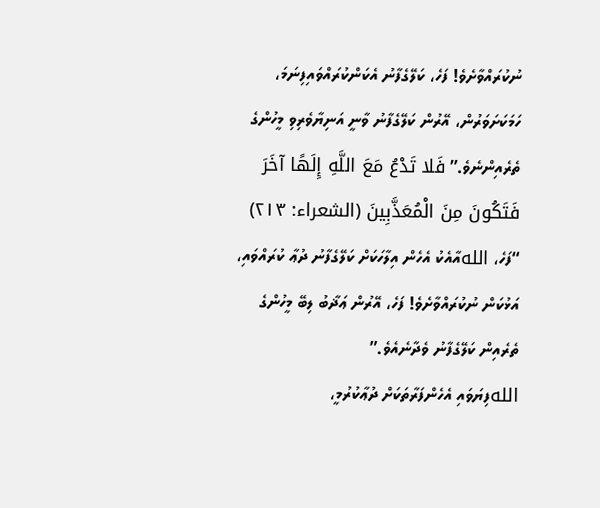ނުކުރައްވާށެވެ! ފަހެ، ކަލޭގެފާނު އެކަންކުރައްވައިފިނަމަ، ހަމަކަށަވަރުން، އޭރުން ކަލޭގެފާނު ވާނީ އަނިޔާވެރިވި މީހުންގެ ތެރެއިންނެވެ.” فَلا تَدْعُ مَعَ اللَّهِ إِلَهًا آخَرَ فَتَكُونَ مِنَ الْمُعَذَّبِينَ (الشعراء: ٢١٣) “ފަހެ، اللهއާއެކު އެހެން އިލާހަކަށް ކަލޭގެފާނު ދުޢާ ކުރައްވައި، އަޅުކަން ނުކުރައްވާށެވެ! ފަހެ، އޭރުން ޢަޛާބު ލިބޭ މީހުންގެ ތެރެއިން ކަލޭގެފާނު ވެދާނެއެވެ.”
اللهފިޔަވައި އެހެންފަރާތަކަށް ދުޢާކުރުމީ،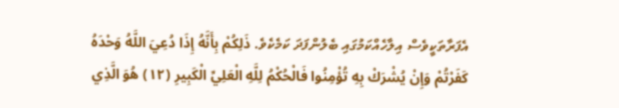އެފަރާތަކީވެސް އިލާހެއްކަމުގައި ބެލުންފަދަ ކަމެކެވެ. ذَلِكُمْ بِأَنَّهُ إِذَا دُعِيَ اللَّهُ وَحْدَهُ كَفَرْتُمْ وَإِنْ يُشْرَكْ بِهِ تُؤْمِنُوا فَالْحُكْمُ لِلَّهِ الْعَلِيِّ الْكَبِيرِ (١٢) هُوَ الَّذِي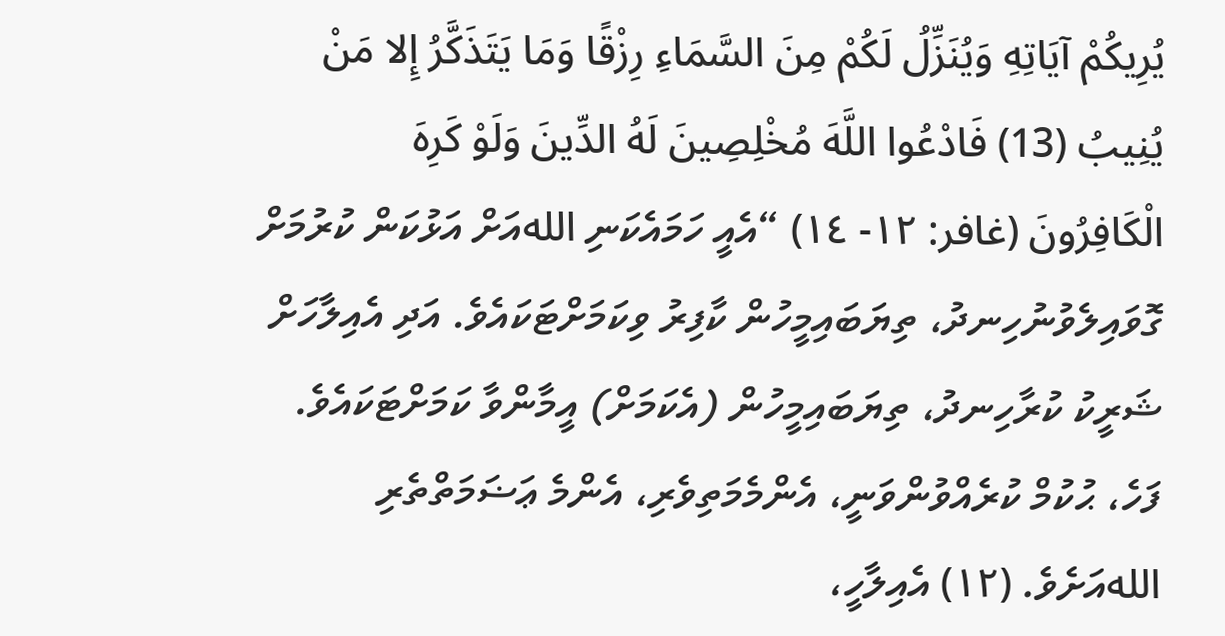يُرِيكُمْ آيَاتِهِ وَيُنَزِّلُ لَكُمْ مِنَ السَّمَاءِ رِزْقًا وَمَا يَتَذَكَّرُ إِلا مَنْ يُنِيبُ (13) فَادْعُوا اللَّهَ مُخْلِصِينَ لَهُ الدِّينَ وَلَوْ كَرِهَ الْكَافِرُونَ (غافر: ١٢- ١٤) “އެއީ ހަމައެކަނި اللهއަށް އަޅުކަން ކުރުމަށް ގޮވައިލެވުނުހިނދު، ތިޔަބައިމީހުން ކާފިރު ވިކަމަށްޓަކައެވެ. އަދި އެއިލާހަށް ޝަރީކު ކުރާހިނދު، ތިޔަބައިމީހުން (އެކަމަށް) އީމާންވާ ކަމަށްޓަކައެވެ. ފަހެ، ޙުކުމް ކުރެއްވުންވަނީ، އެންމެމަތިވެރި، އެންމެ ޢަޟަމަތްތެރި اللهއަށެވެ. (١٢) އެއިލާހީ،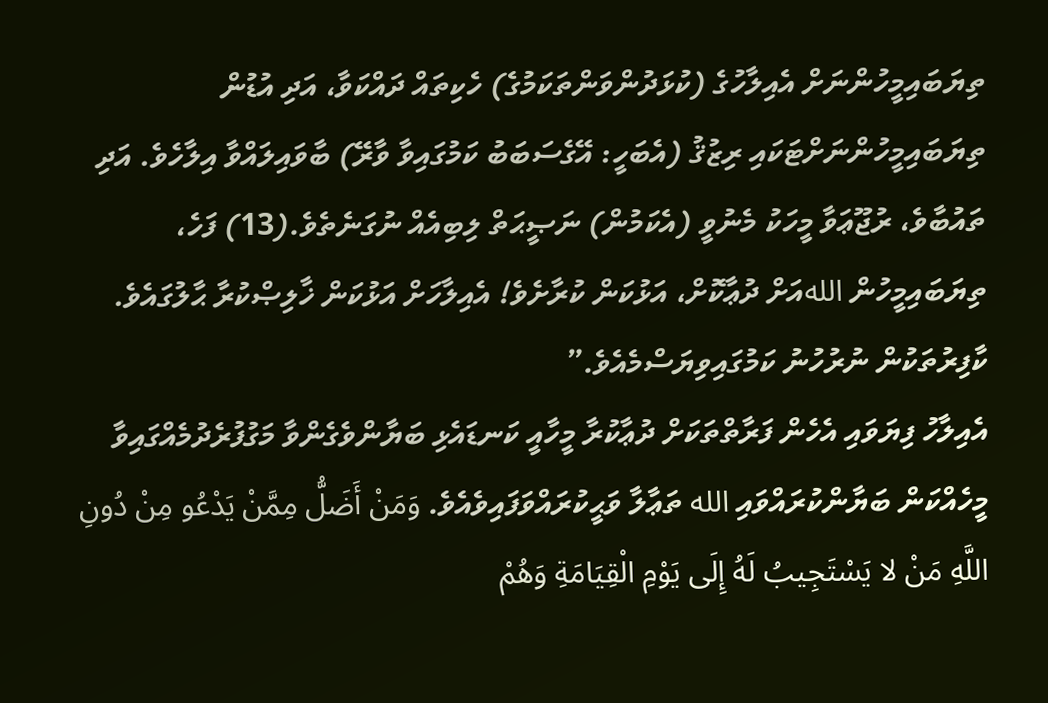ތިޔަބައިމީހުންނަށް އެއިލާހުގެ (ކުޅަދުންވަންތަކަމުގެ) ހެކިތައް ދައްކަވާ، އަދި އުޑުން ތިޔަބައިމީހުންނަށްޓަކައި ރިޒުޤު (އެބަހީ: އޭގެސަބަބު ކަމުގައިވާ ވާރޭ) ބާވައިލައްވާ އިލާހެވެ. އަދި ތައުބާވެ، ރުޖޫޢަވާ މީހަކު މެނުވީ (އެކަމުން) ނަޞީޙަތް ލިބިއެއް ނުގަނެތެވެ.(13) ފަހެ، ތިޔަބައިމީހުން اللهއަށް ދުޢާކޮށް، އަޅުކަން ކުރާށެވެ! އެއިލާހަށް އަޅުކަން ޚާލިޞްކުރާ ޙާލުގައެވެ. ކާފިރުތަކުން ނުރުހުނު ކަމުގައިވިޔަސްމެއެވެ.”
އެއިލާހު ފިޔަވައި އެހެން ފަރާތްތަކަށް ދުޢާކުރާ މީހާއީ ކަނޑައެޅި ބަޔާންވެގެންވާ މަގުފުރެދުމެއްގައިވާ މީހެއްކަން ބަޔާންކުރައްވައި الله ތަޢާލާ ވަޙީކުރައްވަފައިވެއެވެ. وَمَنْ أَضَلُّ مِمَّنْ يَدْعُو مِنْ دُونِ اللَّهِ مَنْ لا يَسْتَجِيبُ لَهُ إِلَى يَوْمِ الْقِيَامَةِ وَهُمْ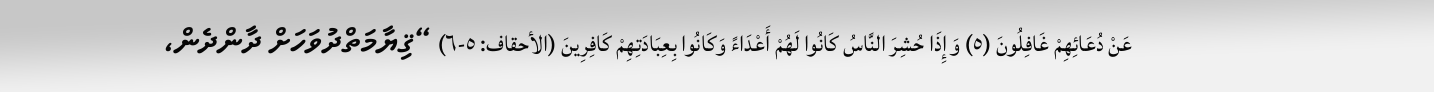عَنْ دُعَائِهِمْ غَافِلُونَ (٥) وَإِذَا حُشِرَ النَّاسُ كَانُوا لَهُمْ أَعْدَاءً وَكَانُوا بِعِبَادَتِهِمْ كَافِرِينَ (الأحقاف: ٥-٦) “ޤިޔާމަތްދުވަހަށް ދާންދެން،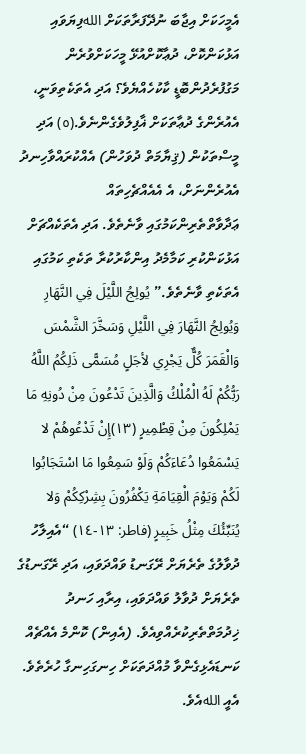އެމީހަކަށް އިޖާބަ ނުދޭފަރާތަކަށް اللهފިޔަވައި އަޅުކަންކޮށް، ދުޢާކޮށްއުޅޭ މީހަކަށްވުރެން މަގުފުރެދުންބޮޑީ ކާކުހެއްޔެވެ؟ އަދި އެތަކެތިވަނީ، އެއުރެންގެ ދުޢާތަކަށް ޣާފިލުވެގެންނެވެ.(٥) އަދި މީސްތަކުން (ޤިޔާމަތް ދުވަހުން) އެއްކުރައްވާހިނދު އެއުރެންނަށް، އެ އެއެއްޗެހިތައް ޢަދާވާތްތެރިންކަމުގައި ވާނެތެވެ. އަދި އެތަކެއްޗަށް އަޅުކަންކުރި ކަމާމެދު އިންކާރުކުރާ ތަކެތި ކަމުގައި އެތަކެތި ވާނެތެވެ.” يُولِجُ اللَّيْلَ فِي النَّهَارِ وَيُولِجُ النَّهَارَ فِي اللَّيْلِ وَسَخَّرَ الشَّمْسَ وَالْقَمَرَ كُلٌّ يَجْرِي لأجَلٍ مُسَمًّى ذَلِكُمُ اللَّهُ رَبُّكُمْ لَهُ الْمُلْكُ وَالَّذِينَ تَدْعُونَ مِنْ دُونِهِ مَا يَمْلِكُونَ مِنْ قِطْمِيرٍ (١٣)إِنْ تَدْعُوهُمْ لا يَسْمَعُوا دُعَاءَكُمْ وَلَوْ سَمِعُوا مَا اسْتَجَابُوا لَكُمْ وَيَوْمَ الْقِيَامَةِ يَكْفُرُونَ بِشِرْكِكُمْ وَلا يُنَبِّئُكَ مِثْلُ خَبِيرٍ (فاطر: ١٣-١٤) “އެއިލާހު ދުވާލުގެ ތެރެޔަށް ރޭގަނޑު ވައްދަވައި، އަދި ރޭގަނޑުގެ ތެރެޔަށް ދުވާލު ވައްދަވައި، އިރާއި ހަނދު ޚިދުމަތްތެރިކުރެއްވިއެވެ. (އެއިން) ކޮންމެ އެއްޗެއް ކަނޑައެޅިގެންވާ މުއްދަތަކަށް ހިނގަހިނގާ ހުރެތެވެ. އެއީ اللهއެވެ.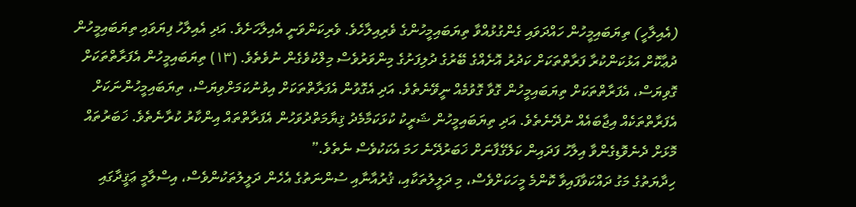(އެއިލާހީ) ތިޔަބައިމީހުން ހައްދަވައި ގެންގުޅުއްވާ ތިޔަބައިމީހުންގެ ވެރިއިލާހެވެ. ވެރިކަންވަނީ އެއިލާހަށެވެ. އަދި އެއިލާހު ފިޔަވައި ތިޔަބައިމީހުން ދުޢާކޮށް އަޅުކަންކުރާ ފަރާތްތަކަށް ކަދުރު އޮށެއްގެ ބޭރުގެ ދުލިފަށުގެ މިންވަރުވެސް މިލްކުވެގެން ނުވެތެވެ. (١٣) ތިޔަބައިމީހުން އެފަރާތްތަކަށް ގޮވިޔަސް، އެފަރާތްތަކަށް ތިޔަބައިމީހުން ގޮވާ ގޮވުމެއް ނީވޭނެތެވެ. އަދި އެގޮވުން އެފަރާތްތަކަށް އިވުނުކަމަށްވިޔަސް، ތިޔަބައިމީހުންނަކަށް އެފަރާތްތަކެއް އިޖާބައެއް ނުދޭނެތެވެ. އަދި ތިޔަބައިމީހުން ޝަރީކު ކުޅަކަމާމެދު ޤިޔާމަތްދުވަހުން އެފަރާތްތައް އިންކާރު ކުރާނެތެވެ. ޚަބަރުތައް މޮޅަށް ދެނެވޮޑިގެންވާ އިލާހު ފަދައިން ކަލޭގެފާނަށް ޚަބަރުދޭނެ ހަމަ އެކަކުވެސް ނެތެވެ.”
ހިދާޔަތުގެ މަގު ދައްކަވާފައިވާ ކޮންމެ މީހަކަށްވެސް، މި ދަލީލުތަކާއި، ޤުރުއާނާއި ސުންނަތުގެ އެހެން ދަލީލުތަކުންވެސް، އިސްލާމީ ޢަޤީދާގައި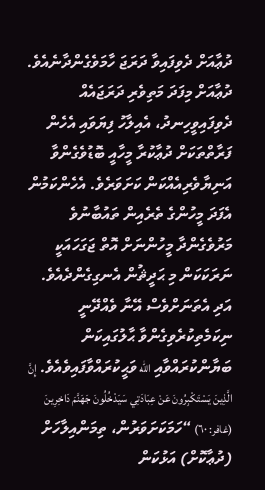ދުޢާއަށް ދެވިފައިވާ ދަރަޖަ ހާމަވެގެންދާނެއެވެ. ދުޢާއަށް މިފަދަ މަތިވެރި ދަރަޖައެއް ދެވިފައިވީހިނދު، އެއިލާހު ފިޔަވައި އެހެން ފަރާތްތަކަށް ދުޢާކުރާ މީހާއީ ބޮޑުވެގެންވާ އަނިޔާވެރިއެއްކަން ކަށަވަރެވެ. އެހެންކަމުން އެފަދަ މީހުންގެ ތެރެއިން ތައުބާނުވެ މަރުވެގެންދާ މީހުންނަށް އޮތް ޖަގަހައަކީ ނަރަކަކަން މި ޙަދީޘުން އެނގިގެންދެއެވެ. އަދި އެތަނަށްވެސް އޭނާ ވެއްދޭނީ ނިކަމެތިކުރެވިގެންވާ ޙާލުގައިކަން ބަޔާންކުރައްވާއި الله ވަޙީކުރައްވާފައިވެއެވެ. إِنَّ الَّذِينَ يَسْتَكْبِرُونَ عَنْ عِبَادَتِي سَيَدْخُلُونَ جَهَنَّمَ دَاخِرِينَ (غافر: ٦٠) “ހަމަކަށަވަރުން، ތިމަންއިލާހަށް (ދުޢާކޮށް) އަޅުކަން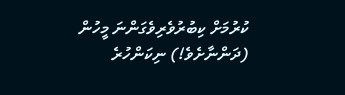ކުރުމަށް ކިބުރުވެރިވެގަންނަ މީހުން (ދަންނާށެވެ!) ނިކަންހުރެ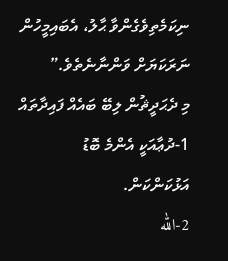ނިކަމެތިވެގެންވާ ޙާލު، އެބައިމީހުން ނަރަކަޔަށް ވަންނާނެތެވެ.”
މި ދެޙަދީޘުން ލިބޭ ބައެއް ފައިދާތައް
1-ދުޢާއަކީ އެންމެ ބޮޑު އަޅުކަންކަން.
2-الله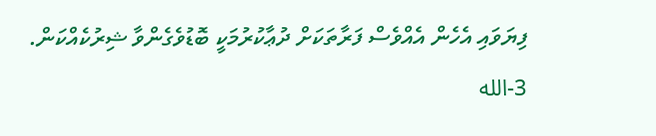ފިޔަވައި އެހެން އެއްވެސް ފަރާތަކަށް ދުޢާކުރުމަކީ ބޮޑުވެގެންވާ ޝިރުކެއްކަން.
3-الله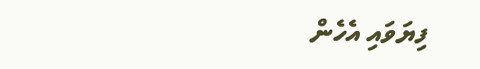ފިޔަވައި އެހެން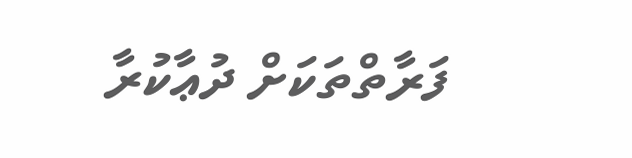ފަރާތްތަކަށް ދުޢާކުރާ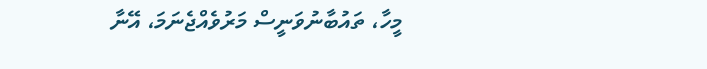މީހާ، ތައުބާނުވަނީސް މަރުވެއްޖެނަމަ، އޭނާ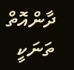ދާންއޮތް ތަނަކީ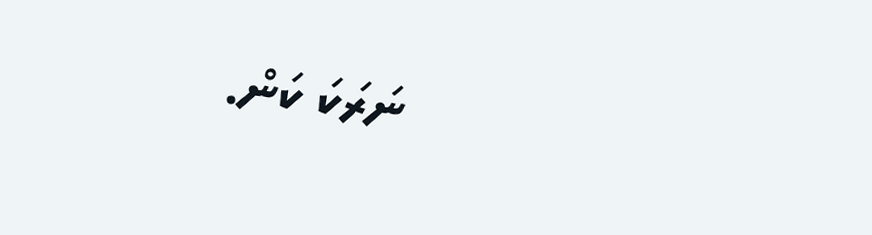ނަރަކަ ކަން.